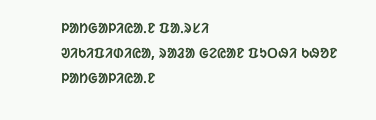ᱞᱟᱴᱜᱟᱞᱤᱭᱟᱹᱱ ᱯᱟᱹᱨᱥᱤ
ᱣᱤᱠᱤᱯᱤᱰᱤᱭᱟ, ᱨᱟᱲᱟ ᱜᱮᱭᱟᱱ ᱯᱩᱛᱷᱤ ᱠᱷᱚᱱ
ᱞᱟᱴᱜᱟᱞᱤᱭᱟᱹᱱ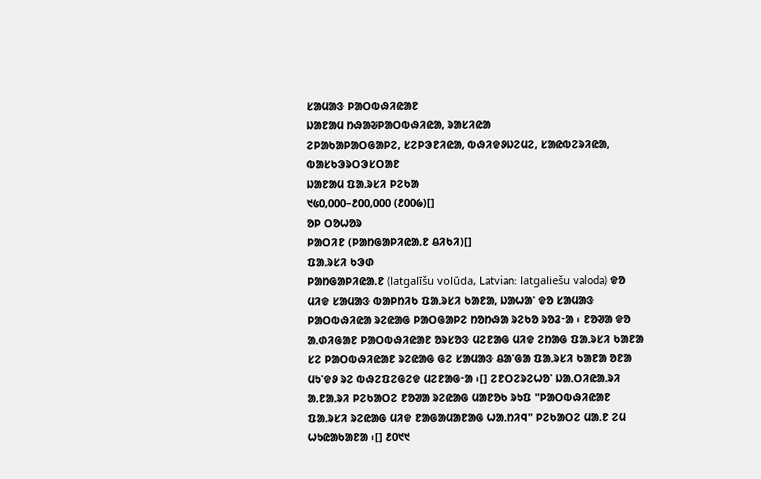ᱥᱟᱢᱟᱝ ᱞᱟᱛᱵᱷᱤᱭᱟᱱ
ᱡᱟᱱᱟᱢ ᱴᱷᱟᱶᱞᱟᱛᱵᱷᱤᱭᱟ, ᱨᱟᱥᱤᱭᱟ
ᱮᱞᱟᱠᱟᱞᱟᱛᱜᱟᱞᱮ, ᱥᱮᱞᱳᱱᱤᱭᱟ, ᱵᱷᱤᱫᱽᱡᱮᱢᱮ, ᱥᱟᱭᱵᱮᱨᱤᱭᱟ, ᱵᱟᱥᱠᱳᱨᱛᱳᱥᱛᱟᱱ
ᱡᱟᱱᱟᱢ ᱯᱟᱹᱨᱥᱤ ᱞᱮᱠᱟ
᱑᱕᱐,᱐᱐᱐–᱒᱐᱐,᱐᱐᱐ (᱒᱐᱐᱙)[]
ᱚᱞ ᱛᱚᱦᱚᱨ
ᱞᱟᱛᱤᱱ (ᱞᱟᱴᱜᱟᱞᱤᱭᱟᱹᱱ ᱪᱤᱠᱤ)[]
ᱯᱟᱹᱨᱥᱤ ᱠᱳᱰ
ᱞᱟᱴᱜᱟᱞᱤᱭᱟᱹᱱ (latgalīšu volūda, Latvian: latgaliešu valoda) ᱫᱚ ᱢᱤᱫ ᱥᱟᱢᱟᱝ ᱵᱟᱞᱴᱤᱠ ᱯᱟᱹᱨᱥᱤ ᱠᱟᱱᱟ, ᱡᱟᱦᱟᱸ ᱫᱚ ᱥᱟᱢᱟᱝ ᱞᱟᱛᱵᱷᱤᱭᱟ ᱨᱮᱭᱟᱜ ᱞᱟᱛᱜᱟᱞᱮ ᱴᱚᱴᱷᱟ ᱨᱮᱠᱚ ᱨᱚᱲᱼᱟ ᱾ ᱱᱚᱣᱟ ᱫᱚ ᱟᱹᱰᱤᱜᱟᱱ ᱞᱟᱛᱵᱷᱤᱭᱟᱱ ᱚᱨᱥᱚᱝ ᱢᱮᱱᱟᱜ ᱢᱤᱫ ᱮᱴᱟᱜ ᱯᱟᱹᱨᱥᱤ ᱠᱟᱱᱟ ᱥᱮ ᱞᱟᱛᱵᱷᱤᱭᱟᱱ ᱨᱮᱭᱟᱜ ᱜᱮ ᱥᱟᱢᱟᱝ ᱪᱟᱸᱜᱟ ᱯᱟᱹᱨᱥᱤ ᱠᱟᱱᱟ ᱚᱱᱟ ᱢᱩᱸᱫᱽ ᱨᱮ ᱵᱷᱮᱯᱮᱜᱮᱫ ᱢᱮᱱᱟᱜᱼᱟ ᱾[] ᱮᱱᱛᱮᱨᱮᱦᱚᱸ ᱡᱟᱹᱛᱤᱭᱟᱹᱨᱤ ᱟᱹᱱᱟᱹᱨᱤ ᱞᱮᱠᱟᱛᱮ ᱱᱚᱣᱟ ᱨᱮᱭᱟᱜ ᱢᱟᱱᱚᱠ ᱨᱩᱯ "ᱞᱟᱛᱵᱷᱤᱭᱟᱱ ᱯᱟᱹᱨᱥᱤ ᱨᱮᱭᱟᱜ ᱢᱤᱫ ᱱᱟᱜᱟᱢᱟᱱᱟᱜ ᱦᱟᱹᱴᱤᱧ" ᱞᱮᱠᱟᱛᱮ ᱢᱟᱹᱱ ᱮᱢ ᱦᱩᱭᱟᱠᱟᱱᱟ ᱾[] ᱒᱐᱑᱑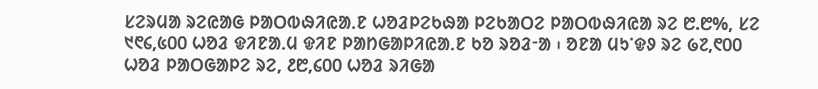ᱥᱮᱨᱢᱟ ᱨᱮᱭᱟᱜ ᱞᱟᱛᱵᱷᱤᱭᱟᱹᱱ ᱦᱚᱲᱞᱮᱠᱷᱟ ᱞᱮᱠᱟᱛᱮ ᱞᱟᱛᱵᱷᱤᱭᱟ ᱨᱮ ᱘.᱘%, ᱥᱮ ᱑᱖᱔,᱕᱐᱐ ᱦᱚᱲ ᱫᱤᱱᱟᱹᱢ ᱫᱤᱱ ᱞᱟᱴᱜᱟᱞᱤᱭᱟᱹᱱ ᱠᱚ ᱨᱚᱲᱼᱟ ᱾ ᱚᱱᱟ ᱢᱩᱸᱫᱽ ᱨᱮ ᱙᱗,᱖᱐᱐ ᱦᱚᱲ ᱞᱟᱛᱜᱟᱞᱮ ᱨᱮ, ᱒᱘,᱔᱐᱐ ᱦᱚᱲ ᱨᱤᱜᱟ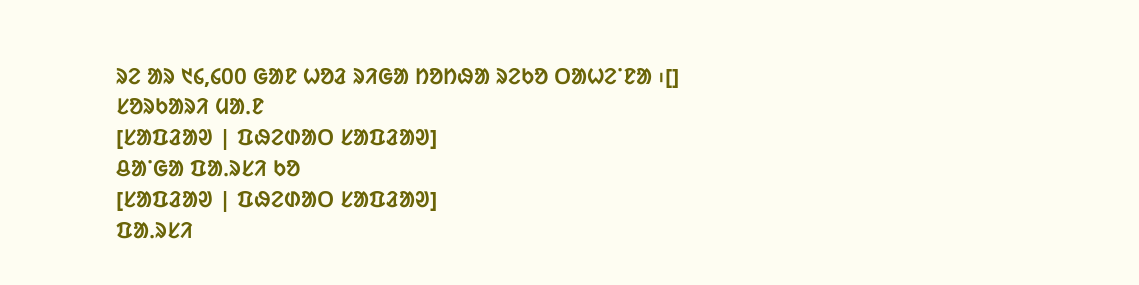ᱨᱮ ᱟᱨ ᱑᱔,᱔᱐᱐ ᱜᱟᱱ ᱦᱚᱲ ᱨᱤᱜᱟ ᱴᱚᱴᱷᱟ ᱨᱮᱠᱚ ᱛᱟᱦᱮᱸᱱᱟ ᱾[]
ᱥᱚᱨᱠᱟᱨᱤ ᱢᱟᱹᱱ
[ᱥᱟᱯᱲᱟᱣ | ᱯᱷᱮᱰᱟᱛ ᱥᱟᱯᱲᱟᱣ]
ᱪᱟᱸᱜᱟ ᱯᱟᱹᱨᱥᱤ ᱠᱚ
[ᱥᱟᱯᱲᱟᱣ | ᱯᱷᱮᱰᱟᱛ ᱥᱟᱯᱲᱟᱣ]
ᱯᱟᱹᱨᱥᱤ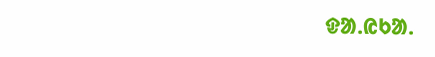ᱫᱟᱹᱭᱠᱟᱹ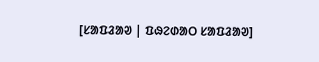[ᱥᱟᱯᱲᱟᱣ | ᱯᱷᱮᱰᱟᱛ ᱥᱟᱯᱲᱟᱣ]